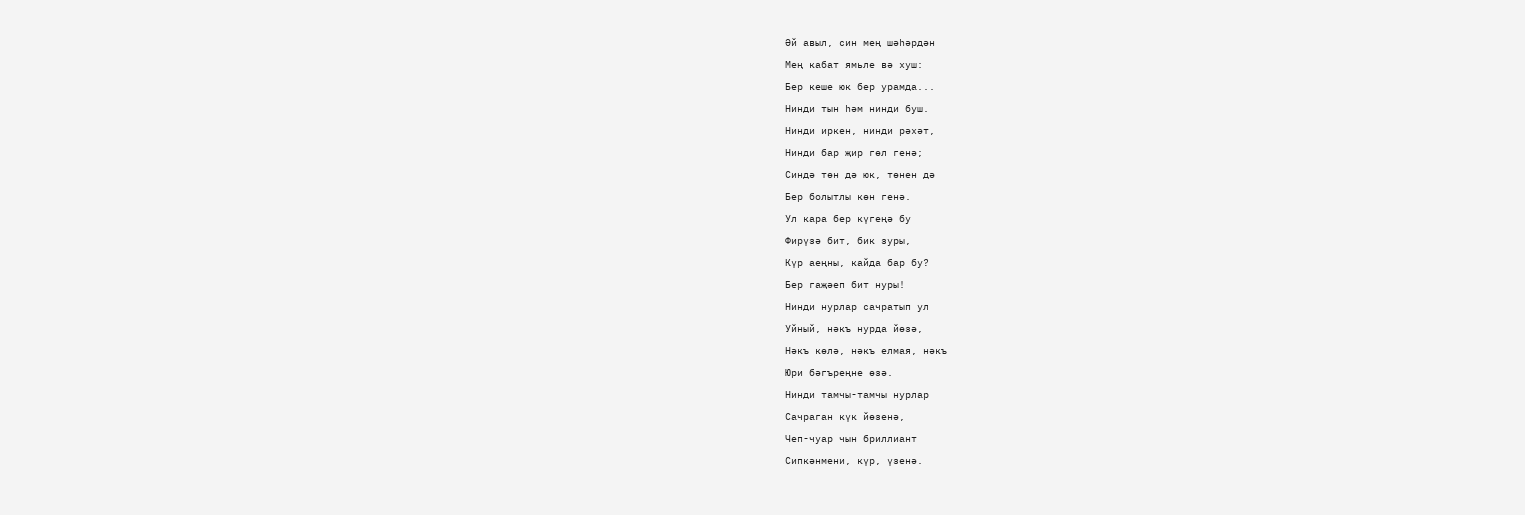Әй авыл, син мең шәһәрдән
Мең кабат ямьле вә хуш:
Бер кеше юк бер урамда...
Нинди тын һәм нинди буш.
Нинди иркен, нинди рәхәт,
Нинди бар җир гөл генә;
Синдә төн дә юк, төнен дә
Бер болытлы көн генә.
Ул кара бер күгеңә бу
Фирүзә бит, бик зуры,
Күр аеңны, кайда бар бу?
Бер гаҗәеп бит нуры!
Нинди нурлар сачратып ул
Уйный, нәкъ нурда йөзә,
Нәкъ көлә, нәкъ елмая, нәкъ
Юри бәгъреңне өзә.
Нинди тамчы-тамчы нурлар
Сачраган күк йөзенә,
Чеп-чуар чын бриллиант
Сипкәнмени, күр, үзенә.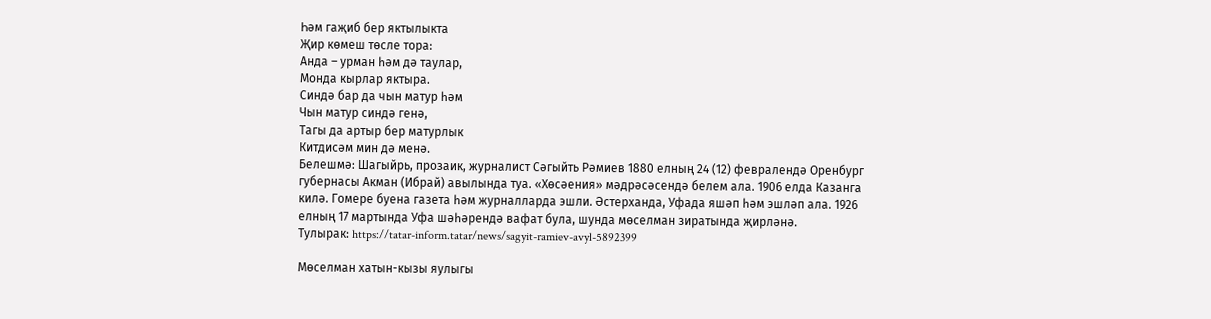Һәм гаҗиб бер яктылыкта
Җир көмеш төсле тора:
Анда – урман һәм дә таулар,
Монда кырлар яктыра.
Синдә бар да чын матур һәм
Чын матур синдә генә,
Тагы да артыр бер матурлык
Китдисәм мин дә менә.
Белешмә: Шагыйрь, прозаик, журналист Сәгыйть Рәмиев 1880 елның 24 (12) февралендә Оренбург губернасы Акман (Ибрай) авылында туа. «Хөсәения» мәдрәсәсендә белем ала. 1906 елда Казанга килә. Гомере буена газета һәм журналларда эшли. Әстерханда, Уфада яшәп һәм эшләп ала. 1926 елның 17 мартында Уфа шәһәрендә вафат була, шунда мөселман зиратында җирләнә.
Тулырак: https://tatar-inform.tatar/news/sagyit-ramiev-avyl-5892399

Мөселман хатын-кызы яулыгы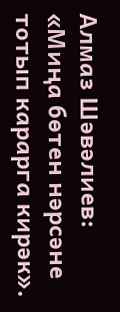Алмаз Шәвәлиев: «Миңа бөтен нәрсәне тотып карарга кирәк».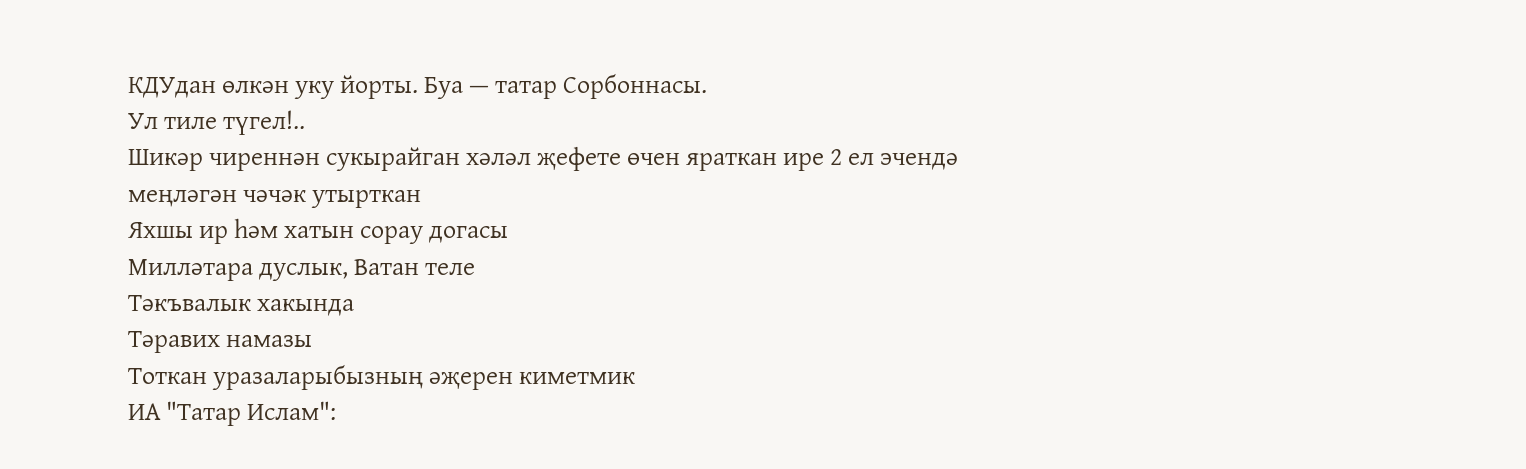КДУдан өлкән уку йорты. Буа — татар Сорбоннасы.
Ул тиле түгел!..
Шикәр чиреннән сукырайган хәләл җефете өчен яраткан ире 2 ел эчендә меңләгән чәчәк утырткан
Яхшы ир һәм хатын сорау догасы
Милләтара дуслык, Ватан теле
Тәкъвалык хакында
Тәравих намазы
Тоткан уразаларыбызның әҗерен киметмик
ИА "Татар Ислам":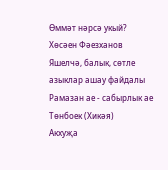Өммәт нәрсә укый?
Хөсәен Фәезханов
Яшелчә, балык, сөтле азыклар ашау файдалы
Рамазан ае - сабырлык ае
Төнбоек (Хикәя)
Акхуҗа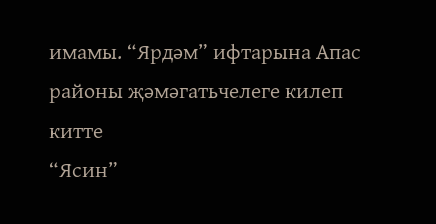имамы. “Ярдәм” ифтарына Апас районы җәмәгатьчелеге килеп китте
“Ясин”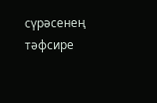сүрәсенең тәфсире